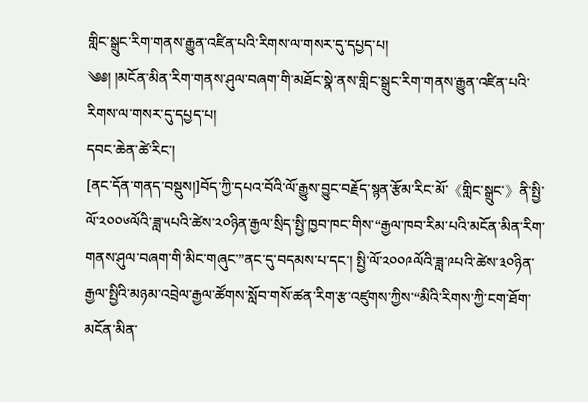གླིང་སྒྲུང་རིག་གནས་རྒྱུན་འཛིན་པའི་རིགས་ལ་གསར་དུ་དཔྱད་པ།
༄༅། །མངོན་མིན་རིག་གནས་ཤུལ་བཞག་གི་མཐོང་སྣེ་ནས་གླིང་སྒྲུང་རིག་གནས་རྒྱུན་འཛིན་པའི་རིགས་ལ་གསར་དུ་དཔྱད་པ།
དབང་ཆེན་ཚེ་རིང་།
[ནང་དོན་གནད་བསྡུས།]བོད་ཀྱི་དཔའ་བོའི་ལོ་རྒྱུས་བྱུང་བརྗོད་སྙན་རྩོམ་རིང་མོ་《གླིང་སྒྲུང་》ནི་སྤྱི་ལོ་༢༠༠༦ལོའི་ཟླ་༥པའི་ཚེས་༢༠ཉིན་རྒྱལ་སྲིད་སྤྱི་ཁྱབ་ཁང་གིས་“རྒྱལ་ཁབ་རིམ་པའི་མངོན་མིན་རིག་གནས་ཤུལ་བཞག་གི་མིང་གཞུང་”ནང་དུ་བདམས་པ་དང་། སྤྱི་ལོ་༢༠༠༩ལོའི་ཟླ་༩པའི་ཚེས་༣༠ཉིན་རྒྱལ་སྤྱིའི་མཉམ་འབྲེལ་རྒྱལ་ཚོགས་སློབ་གསོ་ཚན་རིག་རྩ་འཛུགས་ཀྱིས་“མིའི་རིགས་ཀྱི་ངག་ཐོག་མངོན་མིན་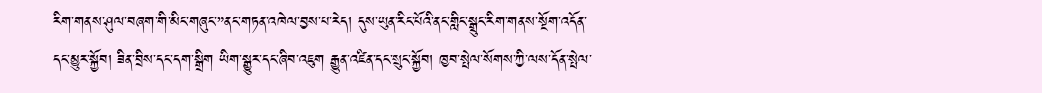རིག་གནས་ཤུལ་བཞག་གི་མིང་གཞུང་”ནང་གཏན་འཁེལ་བྱས་པ་རེད། དུས་ཡུན་རིང་པོའི་ནང་གླིང་སྒྲུང་རིག་གནས་སྔོག་འདོན་དང་མྱུར་སྐྱོབ། ཟིན་བྲིས་དང་དག་སྒྲིག ཡིག་སྒྱུར་དང་ཞིབ་འཇུག རྒྱུན་འཛིན་དང་སྲུང་སྐྱོབ། ཁྱབ་སྤེལ་སོགས་ཀྱི་ལས་དོན་སྤེལ་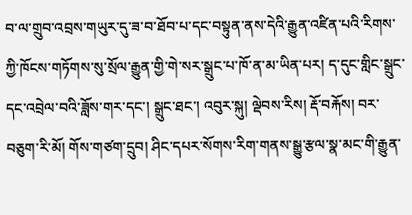བ་ལ་གྲུབ་འབྲས་གཡུར་དུ་ཟ་བ་ཐོབ་པ་དང་བསྟུན་ནས་དེའི་རྒྱུན་འཛིན་པའི་རིགས་ཀྱི་ཁོངས་གཏོགས་སུ་སྲོལ་རྒྱུན་གྱི་གེ་སར་སྒྲུང་པ་ཁོ་ན་མ་ཡིན་པར། ད་དུང་གླིང་སྒྲུང་དང་འབྲེལ་བའི་ཟློས་གར་དང་། སྒྲུང་ཐང་། འབུར་སྐུ། ལྡེབས་རིས། རྡོ་བརྐོས། བར་བཅུག་རི་མོ། གོས་གཙག་དྲུབ། ཤིང་དཔར་སོགས་རིག་གནས་སྒྱུ་རྩལ་སྣ་མང་གི་རྒྱུན་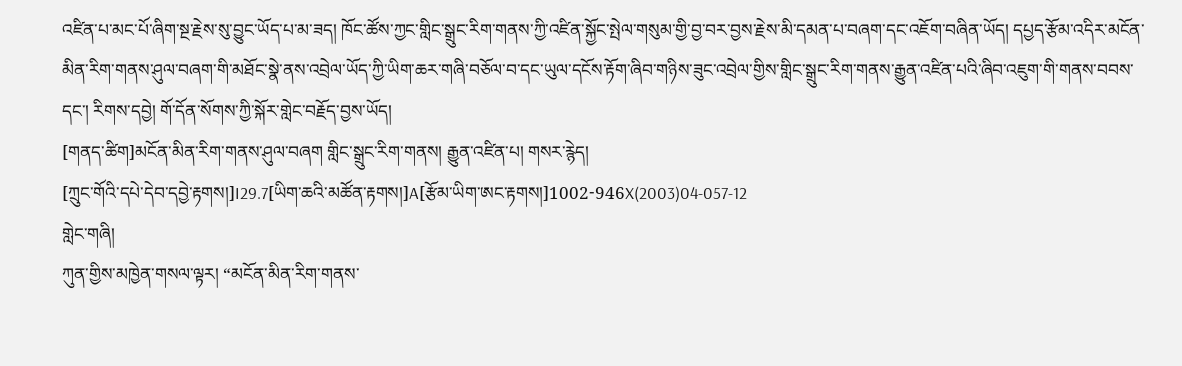འཛིན་པ་མང་པོ་ཞིག་སྔ་རྗེས་སུ་བྱུང་ཡོད་པ་མ་ཟད། ཁོང་ཚོས་ཀྱང་གླིང་སྒྲུང་རིག་གནས་ཀྱི་འཛིན་སྐྱོང་སྤེལ་གསུམ་གྱི་བྱ་བར་བྱས་རྗེས་མི་དམན་པ་བཞག་དང་འཇོག་བཞིན་ཡོད། དཔྱད་རྩོམ་འདིར་མངོན་མིན་རིག་གནས་ཤུལ་བཞག་གི་མཐོང་སྣེ་ནས་འབྲེལ་ཡོད་ཀྱི་ཡིག་ཆར་གཞི་བཅོལ་བ་དང་ཡུལ་དངོས་རྟོག་ཞིབ་གཉིས་ཟུང་འབྲེལ་གྱིས་གླིང་སྒྲུང་རིག་གནས་རྒྱུན་འཛིན་པའི་ཞིབ་འཇུག་གི་གནས་བབས་དང་། རིགས་དབྱེ། གོ་དོན་སོགས་ཀྱི་སྐོར་གླེང་བརྗོད་བྱས་ཡོད།
[གནད་ཚིག]མངོན་མིན་རིག་གནས་ཤུལ་བཞག གླིང་སྒྲུང་རིག་གནས། རྒྱུན་འཛིན་པ། གསར་རྙེད།
[ཀྲུང་གོའི་དཔེ་དེབ་དབྱེ་རྟགས།]I29.7[ཡིག་ཆའི་མཚོན་རྟགས།]A[རྩོམ་ཡིག་ཨང་རྟགས།]1002-946X(2003)04-057-12
གླེང་གཞི།
ཀུན་གྱིས་མཁྱེན་གསལ་ལྟར། “མངོན་མིན་རིག་གནས་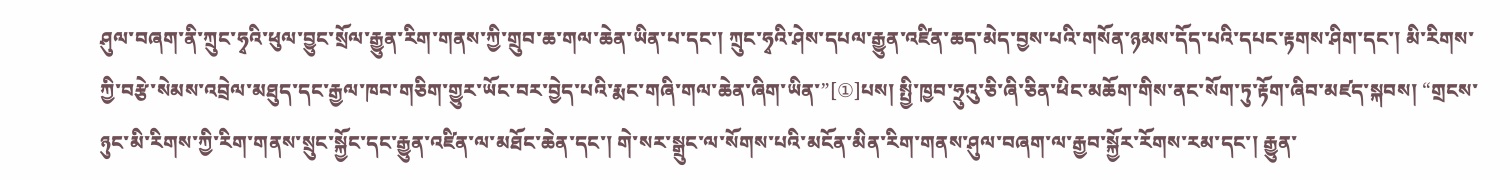ཤུལ་བཞག་ནི་ཀྲུང་ཧྭའི་ཕུལ་བྱུང་སྲོལ་རྒྱུན་རིག་གནས་ཀྱི་གྲུབ་ཆ་གལ་ཆེན་ཡིན་པ་དང་། ཀྲུང་ཧྭའི་ཤེས་དཔལ་རྒྱུན་འཛིན་ཆད་མེད་བྱས་པའི་གསོན་ཉམས་དོད་པའི་དཔང་རྟགས་ཤིག་དང་། མི་རིགས་ཀྱི་བརྩེ་སེམས་འབྲེལ་མཐུད་དང་རྒྱལ་ཁབ་གཅིག་གྱུར་ཡོང་བར་བྱེད་པའི་རྨང་གཞི་གལ་ཆེན་ཞིག་ཡིན་”[①]པས། སྤྱི་ཁྱབ་ཧྲུའུ་ཅི་ཞི་ཅིན་ཕིང་མཆོག་གིས་ནང་སོག་ཏུ་རྟོག་ཞིབ་མཛད་སྐབས། “གྲངས་ཉུང་མི་རིགས་ཀྱི་རིག་གནས་སྲུང་སྐྱོང་དང་རྒྱུན་འཛིན་ལ་མཐོང་ཆེན་དང་། གེ་སར་སྒྲུང་ལ་སོགས་པའི་མངོན་མིན་རིག་གནས་ཤུལ་བཞག་ལ་རྒྱབ་སྐྱོར་རོགས་རམ་དང་། རྒྱུན་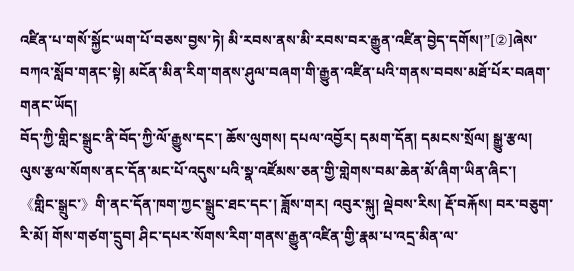འཛིན་པ་གསོ་སྐྱོང་ཡག་པོ་བཅས་བྱས་ཏེ། མི་རབས་ནས་མི་རབས་བར་རྒྱུན་འཛིན་བྱེད་དགོས།”[②]ཞེས་བཀའ་སློབ་གནང་སྟེ། མངོན་མིན་རིག་གནས་ཤུལ་བཞག་གི་རྒྱུན་འཛིན་པའི་གནས་བབས་མཐོ་པོར་བཞག་གནང་ཡོད།
བོད་ཀྱི་གླིང་སྒྲུང་ནི་བོད་ཀྱི་ལོ་རྒྱུས་དང་། ཆོས་ལུགས། དཔལ་འབྱོར། དམག་དོན། དམངས་སྲོལ། སྒྱུ་རྩལ། ལུས་རྩལ་སོགས་ནང་དོན་མང་པོ་འདུས་པའི་སྣ་འཛོམས་ཅན་གྱི་གླེགས་བམ་ཆེན་མོ་ཞིག་ཡིན་ཞིང་། 《གླིང་སྒྲུང་》གི་ནང་དོན་ཁག་ཀྱང་སྒྲུང་ཐང་དང་། ཟློས་གར། འབུར་སྐུ། ལྡེབས་རིས། རྡོ་བརྐོས། བར་བཅུག་རི་མོ། གོས་གཙག་དྲུབ། ཤིང་དཔར་སོགས་རིག་གནས་རྒྱུན་འཛིན་གྱི་རྣམ་པ་འདྲ་མིན་ལ་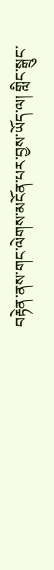བརྟེན་ནས་གང་ལེགས་མངོན་པར་བྱས་ཡོད་ལ། གླིང་སྒྲུང་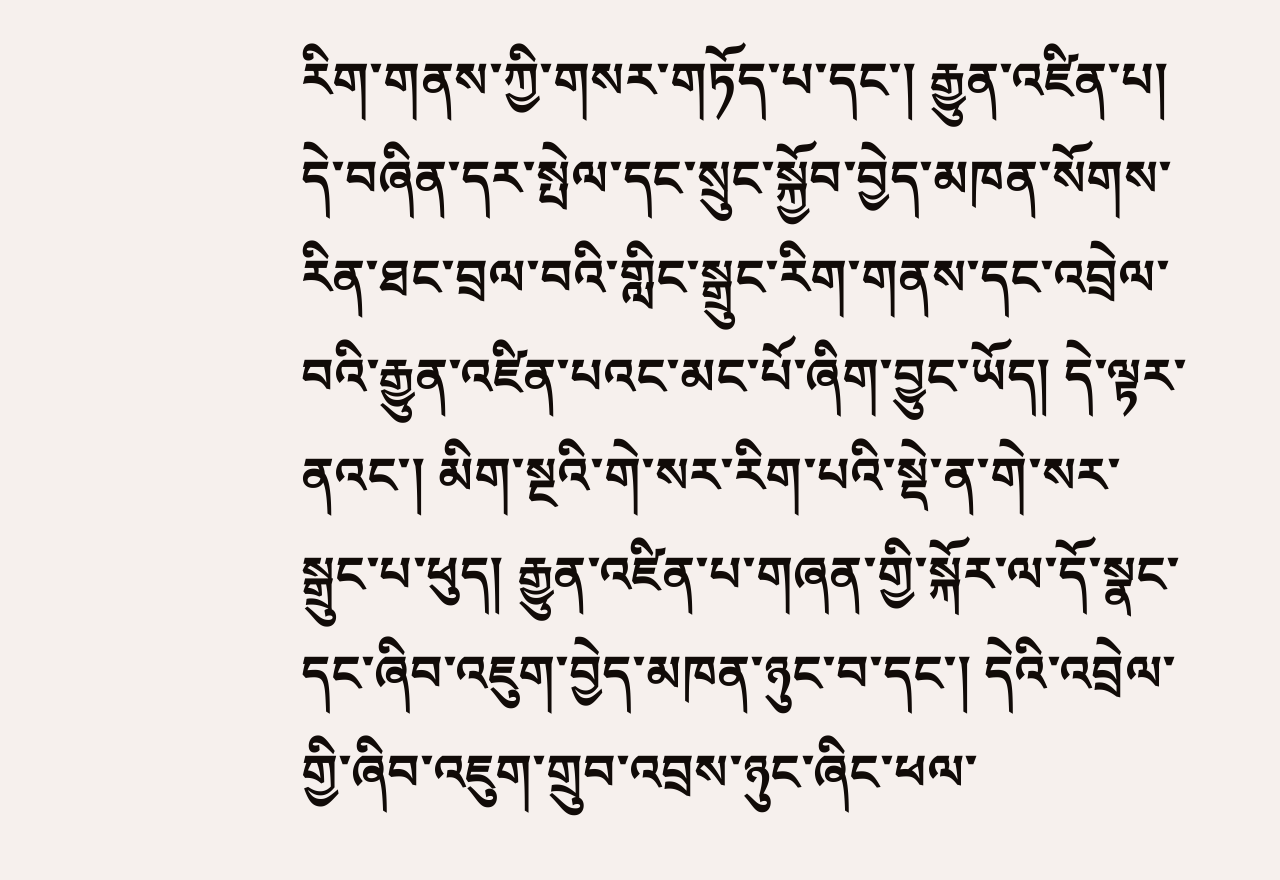རིག་གནས་ཀྱི་གསར་གཏོད་པ་དང་། རྒྱུན་འཛིན་པ། དེ་བཞིན་དར་སྤེལ་དང་སྲུང་སྐྱོབ་བྱེད་མཁན་སོགས་རིན་ཐང་བྲལ་བའི་གླིང་སྒྲུང་རིག་གནས་དང་འབྲེལ་བའི་རྒྱུན་འཛིན་པའང་མང་པོ་ཞིག་བྱུང་ཡོད། དེ་ལྟར་ནའང་། མིག་སྔའི་གེ་སར་རིག་པའི་སྡེ་ན་གེ་སར་སྒྲུང་པ་ཕུད། རྒྱུན་འཛིན་པ་གཞན་གྱི་སྐོར་ལ་དོ་སྣང་དང་ཞིབ་འཇུག་བྱེད་མཁན་ཉུང་བ་དང་། དེའི་འབྲེལ་གྱི་ཞིབ་འཇུག་གྲུབ་འབྲས་ཉུང་ཞིང་ཕལ་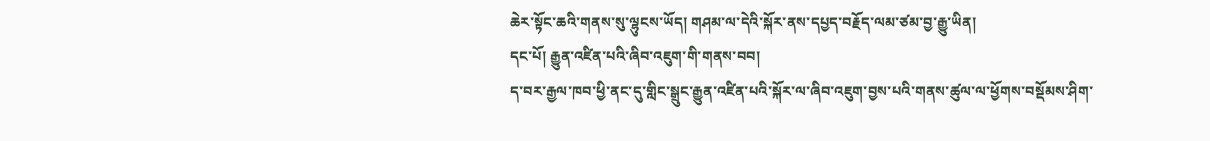ཆེར་སྟོང་ཆའི་གནས་སུ་ལྷུངས་ཡོད། གཤམ་ལ་དེའི་སྐོར་ནས་དཔྱད་བརྗོད་ལམ་ཙམ་བྱ་རྒྱུ་ཡིན།
དང་པོ། རྒྱུན་འཛིན་པའི་ཞིབ་འཇུག་གི་གནས་བབ།
ད་བར་རྒྱལ་ཁབ་ཕྱི་ནང་དུ་གླིང་སྒྲུང་རྒྱུན་འཛིན་པའི་སྐོར་ལ་ཞིབ་འཇུག་བྱས་པའི་གནས་ཚུལ་ལ་ཕྱོགས་བསྡོམས་ཤིག་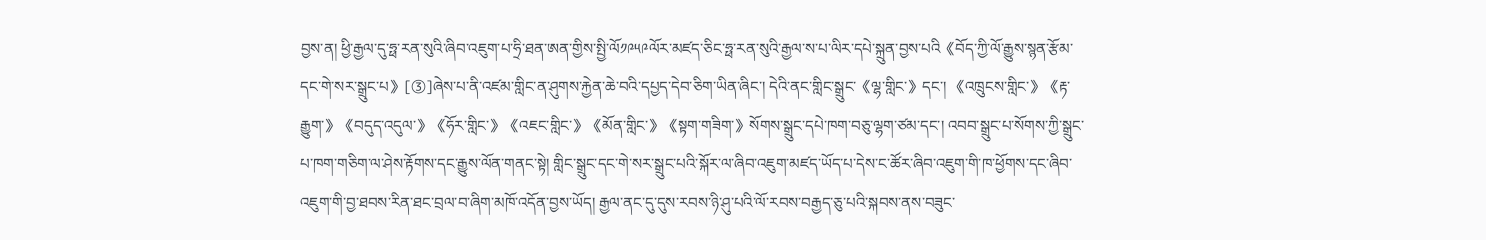བྱས་ན། ཕྱི་རྒྱལ་དུ་ཧྥ་རན་སུའི་ཞིབ་འཇུག་པ་ཧྲི་ཐན་ཨན་གྱིས་སྤྱི་ལོ༡༩༥༩ལོར་མཛད་ཅིང་ཧྥ་རན་སུའི་རྒྱལ་ས་པ་ལིར་དཔེ་སྐྲུན་བྱས་པའི《བོད་ཀྱི་ལོ་རྒྱུས་སྙན་རྩོམ་དང་གེ་སར་སྒྲུང་པ》[③]ཞེས་པ་ནི་འཛམ་གླིང་ན་ཤུགས་རྐྱེན་ཆེ་བའི་དཔྱད་དེབ་ཅིག་ཡིན་ཞིང་། དེའི་ནང་གླིང་སྒྲུང་《ལྷ་གླིང་》དང་། 《འཁྲུངས་གླིང་》《རྟ་རྒྱུག་》《བདུད་འདུལ་》《ཧོར་གླིང་》《འཇང་གླིང་》《མོན་གླིང་》《སྟག་གཟིག་》སོགས་སྒྲུང་དཔེ་ཁག་བཅུ་ལྷག་ཙམ་དང་། འབབ་སྒྲུང་པ་སོགས་ཀྱི་སྒྲུང་པ་ཁག་གཅིག་ལ་ཤེས་རྟོགས་དང་རྒྱུས་ལོན་གནང་སྟེ། གླིང་སྒྲུང་དང་གེ་སར་སྒྲུང་པའི་སྐོར་ལ་ཞིབ་འཇུག་མཛད་ཡོད་པ་དེས་ང་ཚོར་ཞིབ་འཇུག་གི་ཁ་ཕྱོགས་དང་ཞིབ་འཇུག་གི་བྱ་ཐབས་རིན་ཐང་བྲལ་བ་ཞིག་མཁོ་འདོན་བྱས་ཡོད། རྒྱལ་ནང་དུ་དུས་རབས་ཉི་ཤུ་པའི་ལོ་རབས་བརྒྱད་ཅུ་པའི་སྐབས་ནས་བཟུང་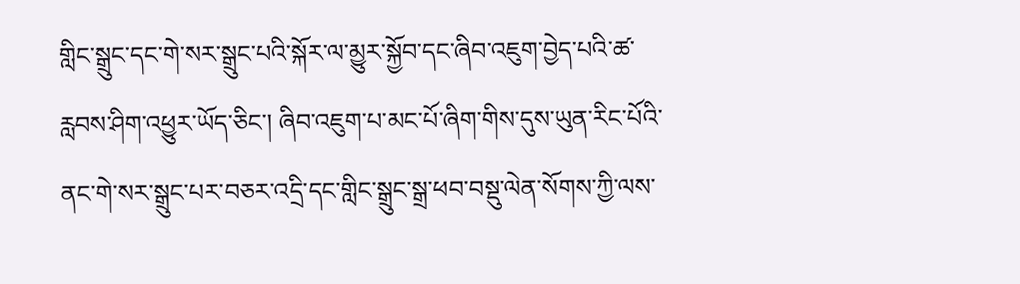གླིང་སྒྲུང་དང་གེ་སར་སྒྲུང་པའི་སྐོར་ལ་མྱུར་སྐྱོབ་དང་ཞིབ་འཇུག་བྱེད་པའི་ཚ་རླབས་ཤིག་འཕྱུར་ཡོད་ཅིང་། ཞིབ་འཇུག་པ་མང་པོ་ཞིག་གིས་དུས་ཡུན་རིང་པོའི་ནང་གེ་སར་སྒྲུང་པར་བཅར་འདྲི་དང་གླིང་སྒྲུང་སྒྲ་ཕབ་བསྡུ་ལེན་སོགས་ཀྱི་ལས་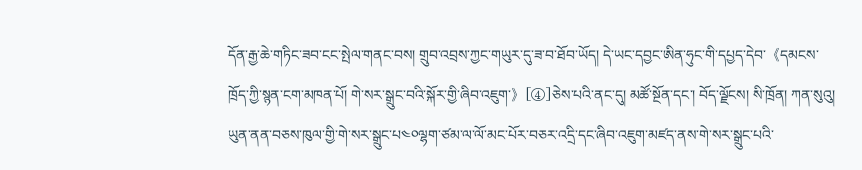དོན་རྒྱ་ཆེ་གཏིང་ཟབ་ངང་སྤེལ་གནང་བས། གྲུབ་འབྲས་ཀྱང་གཡུར་དུ་ཟ་བ་ཐོབ་ཡོད། དེ་ཡང་དབྱང་ཨིན་ཧུང་གི་དཔྱད་དེབ་《དམངས་ཁྲོད་ཀྱི་སྙན་ངག་མཁན་པོ། གེ་སར་སྒྲུང་བའི་སྐོར་གྱི་ཞིབ་འཇུག་》[④]ཅེས་པའི་ནང་དུ། མཚོ་སྔོན་དང་། བོད་ལྗོངས། སི་ཁྲོན། ཀན་སུའུ། ཡུན་ནན་བཅས་ཁུལ་གྱི་གེ་སར་སྒྲུང་པ༤༠ལྷག་ཙམ་ལ་ལོ་མང་པོར་བཅར་འདྲི་དང་ཞིབ་འཇུག་མཛད་ནས་གེ་སར་སྒྲུང་པའི་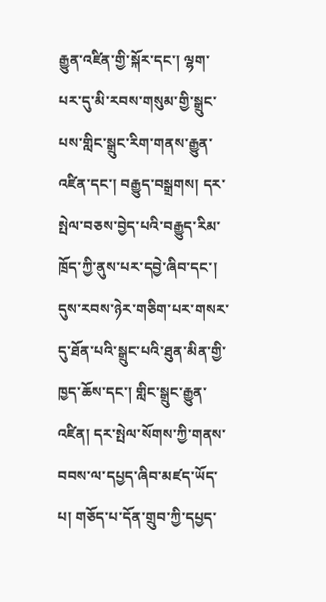རྒྱུན་འཛིན་གྱི་སྐོར་དང་། ལྷག་པར་དུ་མི་རབས་གསུམ་གྱི་སྒྲུང་པས་གླིང་སྒྲུང་རིག་གནས་རྒྱུན་འཛིན་དང་། བརྒྱུད་བསྒྲགས། དར་སྤེལ་བཅས་བྱེད་པའི་བརྒྱུད་རིམ་ཁྲོད་ཀྱི་ནུས་པར་དབྱེ་ཞིབ་དང་། དུས་རབས་ཉེར་གཅིག་པར་གསར་དུ་ཐོན་པའི་སྒྲུང་པའི་ཐུན་མིན་གྱི་ཁྱད་ཆོས་དང་། གླིང་སྒྲུང་རྒྱུན་འཛིན། དར་སྤེལ་སོགས་ཀྱི་གནས་བབས་ལ་དཔྱད་ཞིབ་མཛད་ཡོད་པ། གཅོད་པ་དོན་གྲུབ་ཀྱི་དཔྱད་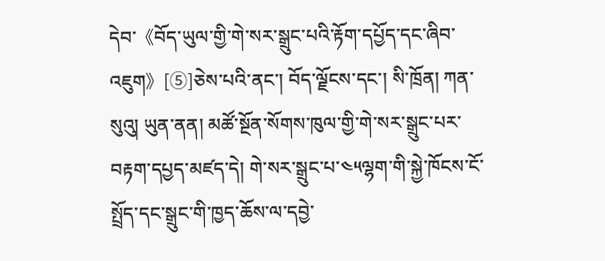དེབ་《བོད་ཡུལ་གྱི་གེ་སར་སྒྲུང་པའི་རྟོག་དཔྱོད་དང་ཞིབ་འཇུག》[⑤]ཅེས་པའི་ནང་། བོད་ལྗོངས་དང་། སི་ཁྲོན། ཀན་སུའུ། ཡུན་ནན། མཚོ་སྔོན་སོགས་ཁུལ་གྱི་གེ་སར་སྒྲུང་པར་བརྟག་དཔྱད་མཛད་དེ། གེ་སར་སྒྲུང་པ་༤༥ལྷག་གི་སྐྱེ་ཁོངས་ངོ་སྤྲོད་དང་སྒྲུང་གི་ཁྱད་ཆོས་ལ་དབྱེ་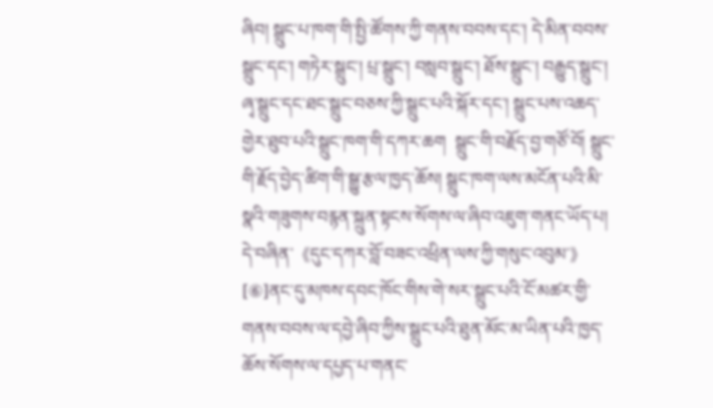ཞིབ། སྒྲུང་པ་ཁག་གི་སྤྱི་ཚོགས་ཀྱི་གནས་བབས་དང་། དེ་མིན་བབས་སྒྲུང་དང་། གཏེར་སྒྲུང་། པྲ་སྒྲུང་། བསླབ་སྒྲུང་། ཐོས་སྒྲུང་། བརྒྱུད་སྒྲུང་། ཞྭ་སྒྲུང་དང་ཐང་སྒྲུང་བཅས་ཀྱི་སྒྲུང་པའི་སྐོར་དང་། སྒྲུང་པས་འཆད་གྱེར་ཐུབ་པའི་སྒྲུང་ཁག་གི་དཀར་ཆག  སྒྲུང་གི་བརྗོད་བྱ་གཙོ་བོ། སྒྲུང་གི་རྗོད་བྱེད་ཚིག་གི་སྒྱུ་རྩལ་ཁྱད་ཆོས། སྒྲུང་ཁག་ལས་མངོན་པའི་མི་སྣའི་གཟུགས་བརྙན་སྐྲུན་སྟངས་སོགས་ལ་ཞིབ་འཇུག་གནང་ཡོད་པ། དེ་བཞིན་《དུང་དཀར་བློ་བཟང་འཕྲིན་ལས་ཀྱི་གསུང་འབུམ་》[⑥]ནང་དུ་མཁས་དབང་ཁོང་གིས་གེ་སར་སྒྲུང་པའི་ངོ་མཚར་གྱི་གནས་བབས་ལ་དབྱེ་ཞིབ་ཀྱིས་སྒྲུང་པའི་ཐུན་མོང་མ་ཡིན་པའི་ཁྱད་ཆོས་སོགས་ལ་དཔྱད་པ་གནང་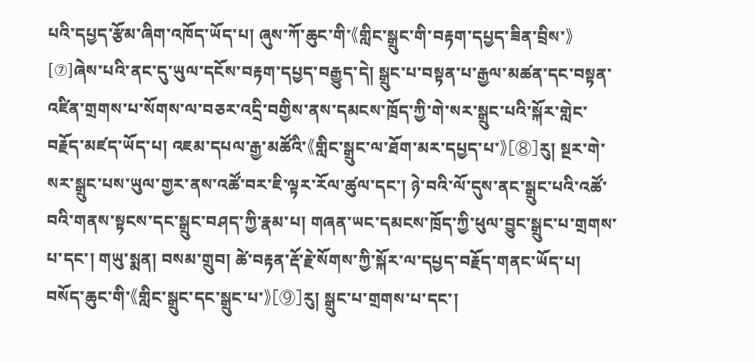པའི་དཔྱད་རྩོམ་ཞིག་འཁོད་ཡོད་པ། ཞུས་ཀོ་ཆུང་གི་《གླིང་སྒྲུང་གི་བརྟག་དཔྱད་ཟིན་བྲིས་》[⑦]ཞེས་པའི་ནང་དུ་ཡུལ་དངོས་བརྟག་དཔྱད་བརྒྱུད་དེ། སྒྲུང་པ་བསྟན་པ་རྒྱལ་མཚན་དང་བསྟན་འཛིན་གྲགས་པ་སོགས་ལ་བཅར་འདྲི་བགྱིས་ནས་དམངས་ཁྲོད་ཀྱི་གེ་སར་སྒྲུང་པའི་སྐོར་གླེང་བརྗོད་མཛད་ཡོད་པ། འཇམ་དཔལ་རྒྱ་མཚོའི་《གླིང་སྒྲུང་ལ་ཐོག་མར་དཔྱད་པ་》[⑧]རུ། སྔར་གེ་སར་སྒྲུང་པས་ཡུལ་གྱར་ནས་འཚོ་བར་ཇི་ལྟར་རོལ་ཚུལ་དང་། ཉེ་བའི་ལོ་དུས་ནང་སྒྲུང་པའི་འཚོ་བའི་གནས་སྟངས་དང་སྒྲུང་བཤད་ཀྱི་རྣམ་པ། གཞན་ཡང་དམངས་ཁྲོད་ཀྱི་ཕུལ་བྱུང་སྒྲུང་པ་གྲགས་པ་དང་། གཡུ་སྨན། བསམ་གྲུབ། ཚེ་བརྟན་རྡོ་རྗེ་སོགས་ཀྱི་སྐོར་ལ་དཔྱད་བརྗོད་གནང་ཡོད་པ། བསོད་ཆུང་གི་《གླིང་སྒྲུང་དང་སྒྲུང་པ་》[⑨]རུ། སྒྲུང་པ་གྲགས་པ་དང་།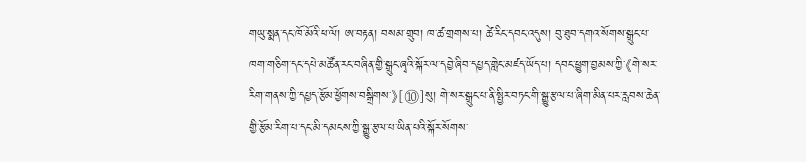གཡུ་སྨན་དང་ཁོ་མོའི་ཕ་ལོ། ཨ་བརྟན། བསམ་གྲུབ། ཁ་ཚ་གྲགས་པ། ཚེ་རིང་དབང་འདུས། བུ་ཐུབ་དགའ་སོགས་སྒྲུང་པ་ཁག་གཅིག་དང་དཔེ་མཚོན་རང་བཞིན་གྱི་སྒྲུང་ཞྭའི་སྐོར་ལ་དབྱེ་ཞིབ་དཔྱད་གླེང་མཛད་ཡོད་པ། དབང་ཕྱུག་བྱམས་ཀྱི་《གེ་སར་རིག་གནས་ཀྱི་དཔྱད་རྩོམ་ཕྱོགས་བསྒྲིགས་》[⑩]སུ། གེ་སར་སྒྲུང་པ་ནི་སྤྱིར་བཏང་གི་སྒྱུ་རྩལ་པ་ཞིག་མིན་པར་རླབས་ཆེན་གྱི་རྩོམ་རིག་པ་དང་མི་དམངས་ཀྱི་སྒྱུ་རྩལ་པ་ཡིན་པའི་སྐོར་སོགས་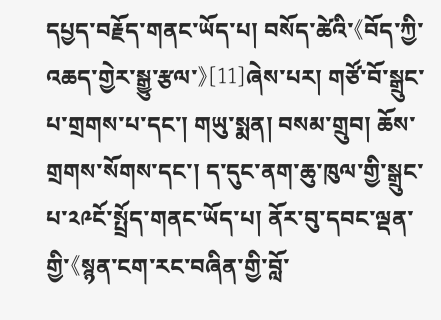དཔྱད་བརྗོད་གནང་ཡོད་པ། བསོད་ཚེའི་《བོད་ཀྱི་འཆད་གྱེར་སྒྱུ་རྩལ་》[11]ཞེས་པར། གཙོ་བོ་སྒྲུང་པ་གྲགས་པ་དང་། གཡུ་སྨན། བསམ་གྲུབ། ཆོས་གྲགས་སོགས་དང་། ད་དུང་ནག་ཆུ་ཁུལ་གྱི་སྒྲུང་པ་༢༩ངོ་སྤྲོད་གནང་ཡོད་པ། ནོར་བུ་དབང་ལྡན་གྱི་《སྙན་ངག་རང་བཞིན་གྱི་བློ་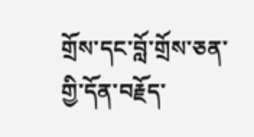གྲོས་དང་བློ་གྲོས་ཅན་གྱི་དོན་བརྗོད་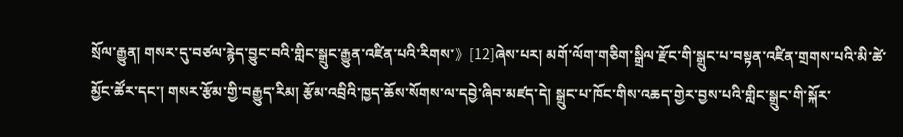སྲོལ་རྒྱུན། གསར་དུ་བཙལ་རྙེད་བྱུང་བའི་གླིང་སྒྲུང་རྒྱུན་འཛིན་པའི་རིགས་》[12]ཞེས་པར། མགོ་ལོག་གཅིག་སྒྲིལ་རྫོང་གི་སྒྲུང་པ་བསྟན་འཛིན་གྲགས་པའི་མི་ཚེ་མྱོང་ཚོར་དང་། གསར་རྩོམ་གྱི་བརྒྱུད་རིམ། རྩོམ་འབྲིའི་ཁྱད་ཆོས་སོགས་ལ་དབྱེ་ཞིབ་མཛད་དེ། སྒྲུང་པ་ཁོང་གིས་འཆད་གྱེར་བྱས་པའི་གླིང་སྒྲུང་གི་སྐོར་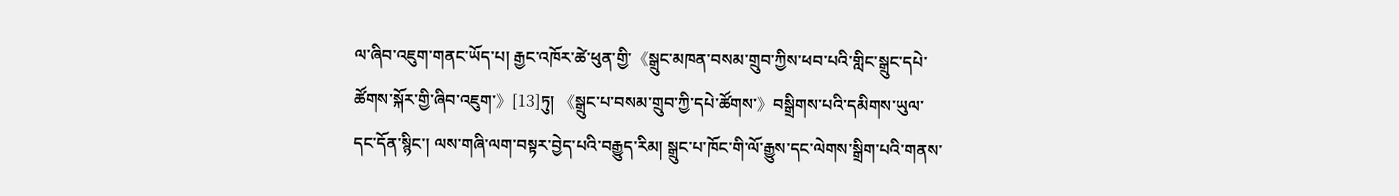ལ་ཞིབ་འཇུག་གནང་ཡོད་པ། རྒྱང་འཁོར་ཚེ་ཕུན་གྱི་《སྒྲུང་མཁན་བསམ་གྲུབ་ཀྱིས་ཕབ་པའི་གླིང་སྒྲུང་དཔེ་ཚོགས་སྐོར་གྱི་ཞིབ་འཇུག་》[13]ཏུ། 《སྒྲུང་པ་བསམ་གྲུབ་ཀྱི་དཔེ་ཚོགས་》བསྒྲིགས་པའི་དམིགས་ཡུལ་དང་དོན་སྙིང་། ལས་གཞི་ལག་བསྟར་བྱེད་པའི་བརྒྱུད་རིམ། སྒྲུང་པ་ཁོང་གི་ལོ་རྒྱུས་དང་ལེགས་སྒྲིག་པའི་གནས་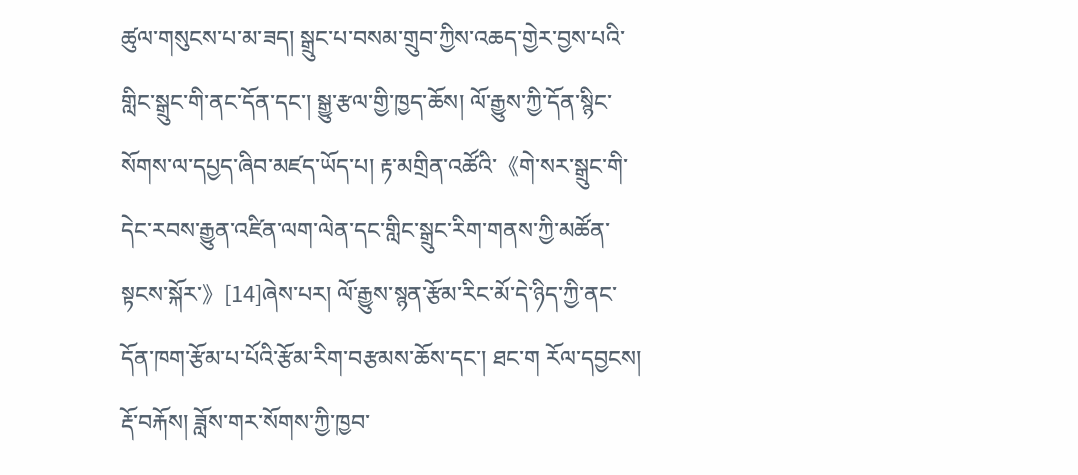ཚུལ་གསུངས་པ་མ་ཟད། སྒྲུང་པ་བསམ་གྲུབ་ཀྱིས་འཆད་གྱེར་བྱས་པའི་གླིང་སྒྲུང་གི་ནང་དོན་དང་། སྒྱུ་རྩལ་གྱི་ཁྱད་ཆོས། ལོ་རྒྱུས་ཀྱི་དོན་སྙིང་སོགས་ལ་དཔྱད་ཞིབ་མཛད་ཡོད་པ། རྟ་མགྲིན་འཚོའི་《གེ་སར་སྒྲུང་གི་དེང་རབས་རྒྱུན་འཛིན་ལག་ལེན་དང་གླིང་སྒྲུང་རིག་གནས་ཀྱི་མཚོན་སྟངས་སྐོར་》[14]ཞེས་པར། ལོ་རྒྱུས་སྙན་རྩོམ་རིང་མོ་དེ་ཉིད་ཀྱི་ནང་དོན་ཁག་རྩོམ་པ་པོའི་རྩོམ་རིག་བརྩམས་ཆོས་དང་། ཐང་ག རོལ་དབྱངས། རྡོ་བརྐོས། ཟློས་གར་སོགས་ཀྱི་ཁྱབ་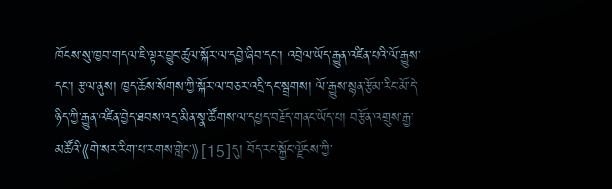ཁོངས་སུ་ཁྱབ་གདལ་ཇི་ལྟར་བྱུང་ཚུལ་སྐོར་ལ་དབྱེ་ཞིབ་དང་། འབྲེལ་ཡོད་རྒྱུན་འཛིན་པའི་ལོ་རྒྱུས་དང་། རྩལ་ནུས། ཁྱད་ཆོས་སོགས་ཀྱི་སྐོར་ལ་བཅར་འདྲི་དང་སྦྲགས། ལོ་རྒྱུས་སྙན་རྩོམ་རིང་མོ་དེ་ཉིད་ཀྱི་རྒྱུན་འཛིན་བྱེད་ཐབས་འདྲ་མིན་སྣ་ཚོགས་ལ་དཔྱད་བརྗོད་གནང་ཡོད་པ། བརྩོན་འགྲུས་རྒྱ་མཚོའི་《གེ་སར་རིག་པ་རགས་གླེང་》[15]དུ། བོད་རང་སྐྱོང་ལྗོངས་ཀྱི་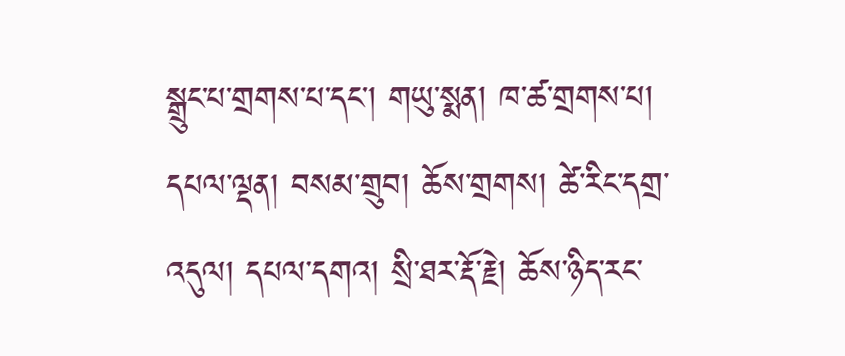སྒྲུང་པ་གྲགས་པ་དང་། གཡུ་སྨན། ཁ་ཚ་གྲགས་པ། དཔལ་ལྡན། བསམ་གྲུབ། ཆོས་གྲགས། ཚེ་རིང་དགྲ་འདུལ། དཔལ་དགའ། སྲི་ཐར་རྡོ་རྗེ། ཆོས་ཉིད་རང་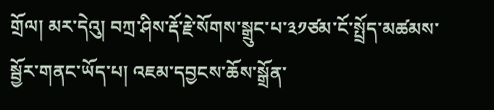གྲོལ། མར་དེའུ། བཀྲ་ཤིས་རྡོ་རྗེ་སོགས་སྒྲུང་པ་༣༡ཙམ་ངོ་སྤྲོད་མཚམས་སྦྱོར་གནང་ཡོད་པ། འཇམ་དབྱངས་ཆོས་སྒྲོན་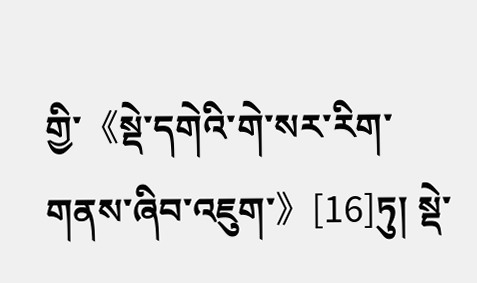གྱི་《སྡེ་དགེའི་གེ་སར་རིག་གནས་ཞིབ་འཇུག་》[16]ཏུ། སྡེ་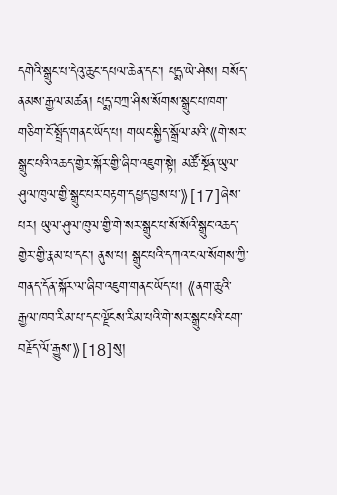དགེའི་སྒྲུང་པ་དེའུ་ཆུང་དཔལ་ཆེན་དང་། པདྨ་ཡེ་ཤེས། བསོད་ནམས་རྒྱལ་མཚན། པདྨ་བཀྲ་ཤིས་སོགས་སྒྲུང་པ་ཁག་གཅིག་ངོ་སྤྲོད་གནང་ཡོད་པ། གཡང་སྐྱིད་སྒྲོལ་མའི་《གེ་སར་སྒྲུང་པའི་འཆད་གྱེར་སྐོར་གྱི་ཞིབ་འཇུག་སྟེ། མཚོ་སྔོན་ཡུལ་ཤུལ་ཁུལ་གྱི་སྒྲུང་པར་བརྟག་དཔྱད་བྱས་པ་》[17]ཞེས་པར། ཡུལ་ཤུལ་ཁུལ་གྱི་གེ་སར་སྒྲུང་པ་སོ་སོའི་སྒྲུང་འཆད་གྱེར་གྱི་རྣམ་པ་དང་། ནུས་པ། སྒྲུང་པའི་དཀའ་ངལ་སོགས་ཀྱི་གནད་དོན་སྐོར་ལ་ཞིབ་འཇུག་གནང་ཡོད་པ། 《ནག་ཆུའི་རྒྱལ་ཁབ་རིམ་པ་དང་ལྗོངས་རིམ་པའི་གེ་སར་སྒྲུང་པའི་ངག་བརྗོད་ལོ་རྒྱུས་》[18]སུ།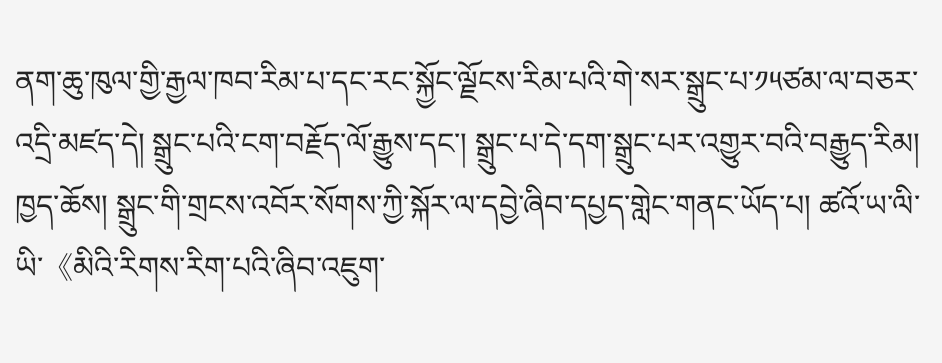ནག་ཆུ་ཁུལ་གྱི་རྒྱལ་ཁབ་རིམ་པ་དང་རང་སྐྱོང་ལྗོངས་རིམ་པའི་གེ་སར་སྒྲུང་པ་༡༥ཙམ་ལ་བཅར་འདྲི་མཛད་དེ། སྒྲུང་པའི་ངག་བརྗོད་ལོ་རྒྱུས་དང་། སྒྲུང་པ་དེ་དག་སྒྲུང་པར་འགྱུར་བའི་བརྒྱུད་རིམ། ཁྱད་ཆོས། སྒྲུང་གི་གྲངས་འབོར་སོགས་ཀྱི་སྐོར་ལ་དབྱེ་ཞིབ་དཔྱད་གླེང་གནང་ཡོད་པ། ཚའོ་ཡ་ལི་ཡི་《མིའི་རིགས་རིག་པའི་ཞིབ་འཇུག་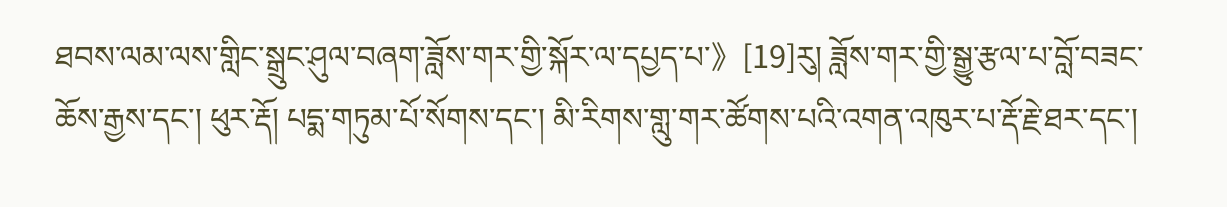ཐབས་ལམ་ལས་གླིང་སྒྲུང་ཤུལ་བཞག་ཟློས་གར་གྱི་སྐོར་ལ་དཔྱད་པ་》[19]རུ། ཟློས་གར་གྱི་སྒྱུ་རྩལ་པ་བློ་བཟང་ཆོས་རྒྱས་དང་། ཕུར་རྡོ། པདྨ་གཏུམ་པོ་སོགས་དང་། མི་རིགས་གླུ་གར་ཚོགས་པའི་འགན་འཁུར་པ་རྡོ་རྗེ་ཐར་དང་།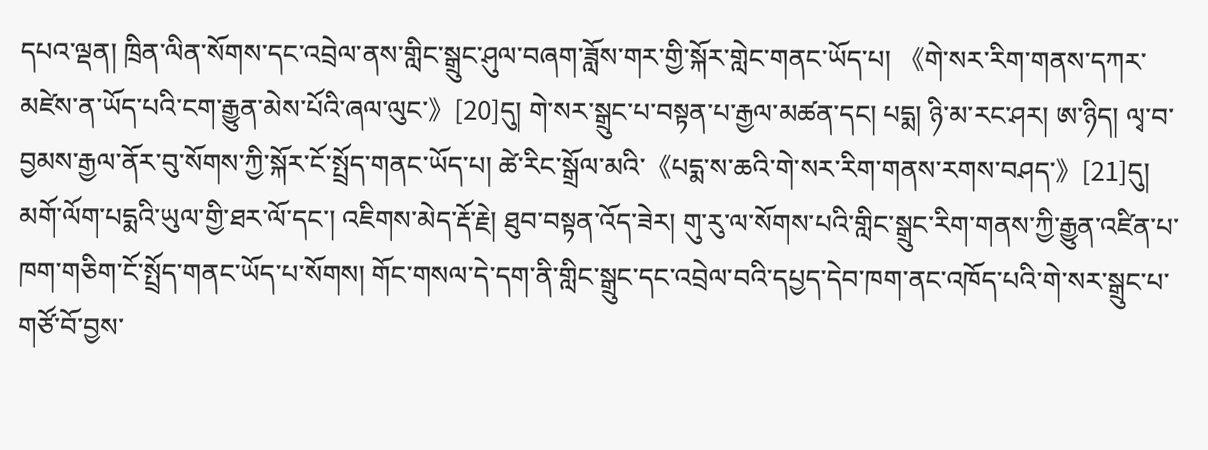དཔའ་ལྡན། ཁྲིན་ལིན་སོགས་དང་འབྲེལ་ནས་གླིང་སྒྲུང་ཤུལ་བཞག་ཟློས་གར་གྱི་སྐོར་གླེང་གནང་ཡོད་པ། 《གེ་སར་རིག་གནས་དཀར་མཛེས་ན་ཡོད་པའི་ངག་རྒྱུན་མེས་པོའི་ཞལ་ལུང་》[20]དུ། གེ་སར་སྒྲུང་པ་བསྟན་པ་རྒྱལ་མཚན་དང། པདྨ། ཉི་མ་རང་ཤར། ཨ་ཉིད། ལྭ་བ་བྱམས་རྒྱལ་ནོར་བུ་སོགས་ཀྱི་སྐོར་ངོ་སྤྲོད་གནང་ཡོད་པ། ཚེ་རིང་སྒྲོལ་མའི་《པདྨ་ས་ཆའི་གེ་སར་རིག་གནས་རགས་བཤད་》[21]དུ། མགོ་ལོག་པདྨའི་ཡུལ་གྱི་ཐར་ལོ་དང་། འཇིགས་མེད་རྡོ་རྗེ། ཐུབ་བསྟན་འོད་ཟེར། གུ་རུ་ལ་སོགས་པའི་གླིང་སྒྲུང་རིག་གནས་ཀྱི་རྒྱུན་འཛིན་པ་ཁག་གཅིག་ངོ་སྤྲོད་གནང་ཡོད་པ་སོགས། གོང་གསལ་དེ་དག་ནི་གླིང་སྒྲུང་དང་འབྲེལ་བའི་དཔྱད་དེབ་ཁག་ནང་འཁོད་པའི་གེ་སར་སྒྲུང་པ་གཙོ་བོ་བྱས་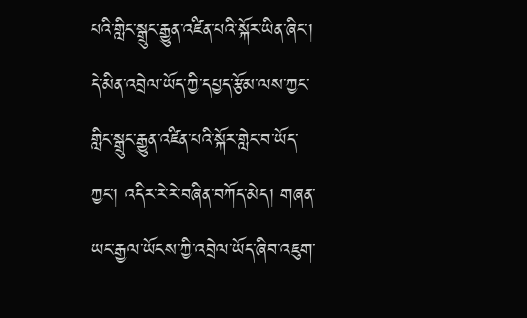པའི་གླིང་སྒྲུང་རྒྱུན་འཛིན་པའི་སྐོར་ཡིན་ཞིང་། དེ་མིན་འབྲེལ་ཡོད་ཀྱི་དཔྱད་རྩོམ་ལས་ཀྱང་གླིང་སྒྲུང་རྒྱུན་འཛིན་པའི་སྐོར་གླེང་བ་ཡོད་ཀྱང་། འདིར་རེ་རེ་བཞིན་བཀོད་མེད། གཞན་ཡང་རྒྱལ་ཡོངས་ཀྱི་འབྲེལ་ཡོད་ཞིབ་འཇུག་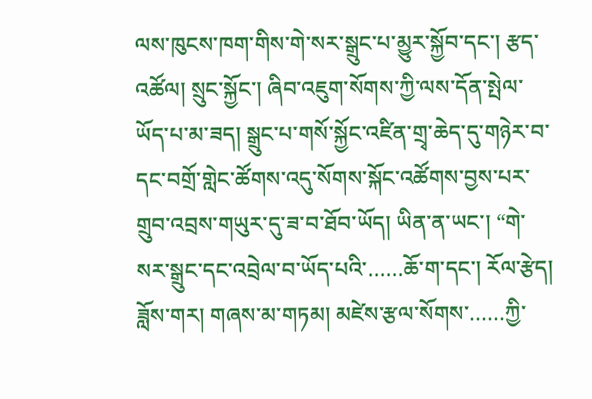ལས་ཁུངས་ཁག་གིས་གེ་སར་སྒྲུང་པ་མྱུར་སྐྱོབ་དང་། རྩད་འཚོལ། སྲུང་སྐྱོང་། ཞིབ་འཇུག་སོགས་ཀྱི་ལས་དོན་སྤེལ་ཡོད་པ་མ་ཟད། སྒྲུང་པ་གསོ་སྐྱོང་འཛིན་གྲྭ་ཆེད་དུ་གཉེར་བ་དང་བགྲོ་གླེང་ཚོགས་འདུ་སོགས་སྐོང་འཚོགས་བྱས་པར་གྲུབ་འབྲས་གཡུར་དུ་ཟ་བ་ཐོབ་ཡོད། ཡིན་ན་ཡང་། “གེ་སར་སྒྲུང་དང་འབྲེལ་བ་ཡོད་པའི་……ཆོ་ག་དང་། རོལ་རྩེད། ཟློས་གར། གཞས་མ་གཏམ། མཛེས་རྩལ་སོགས་……ཀྱི་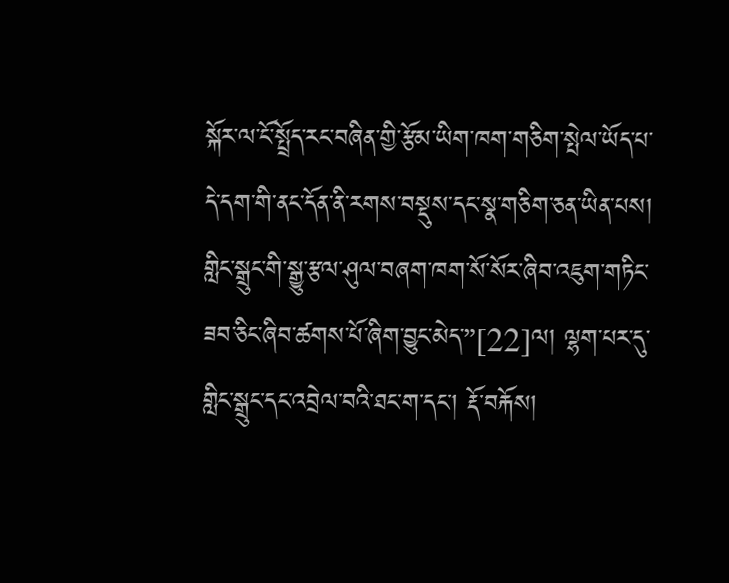སྐོར་ལ་ངོ་སྤྲོད་རང་བཞིན་གྱི་རྩོམ་ཡིག་ཁག་གཅིག་སྤེལ་ཡོད་པ་དེ་དག་གི་ནང་དོན་ནི་རགས་བསྡུས་དང་སྣ་གཅིག་ཅན་ཡིན་པས། གླིང་སྒྲུང་གི་སྒྱུ་རྩལ་ཤུལ་བཞག་ཁག་སོ་སོར་ཞིབ་འཇུག་གཏིང་ཟབ་ཅིང་ཞིབ་ཚགས་པོ་ཞིག་བྱུང་མེད་”[22]ལ། ལྷག་པར་དུ་གླིང་སྒྲུང་དང་འབྲེལ་བའི་ཐང་ག་དང་། རྡོ་བརྐོས།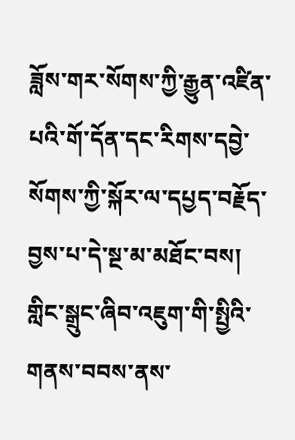ཟློས་གར་སོགས་ཀྱི་རྒྱུན་འཛིན་པའི་གོ་དོན་དང་རིགས་དབྱེ་སོགས་ཀྱི་སྐོར་ལ་དཔྱད་བརྗོད་བྱས་པ་དེ་སྔ་མ་མཐོང་བས། གླིང་སྒྲུང་ཞིབ་འཇུག་གི་སྤྱིའི་གནས་བབས་ནས་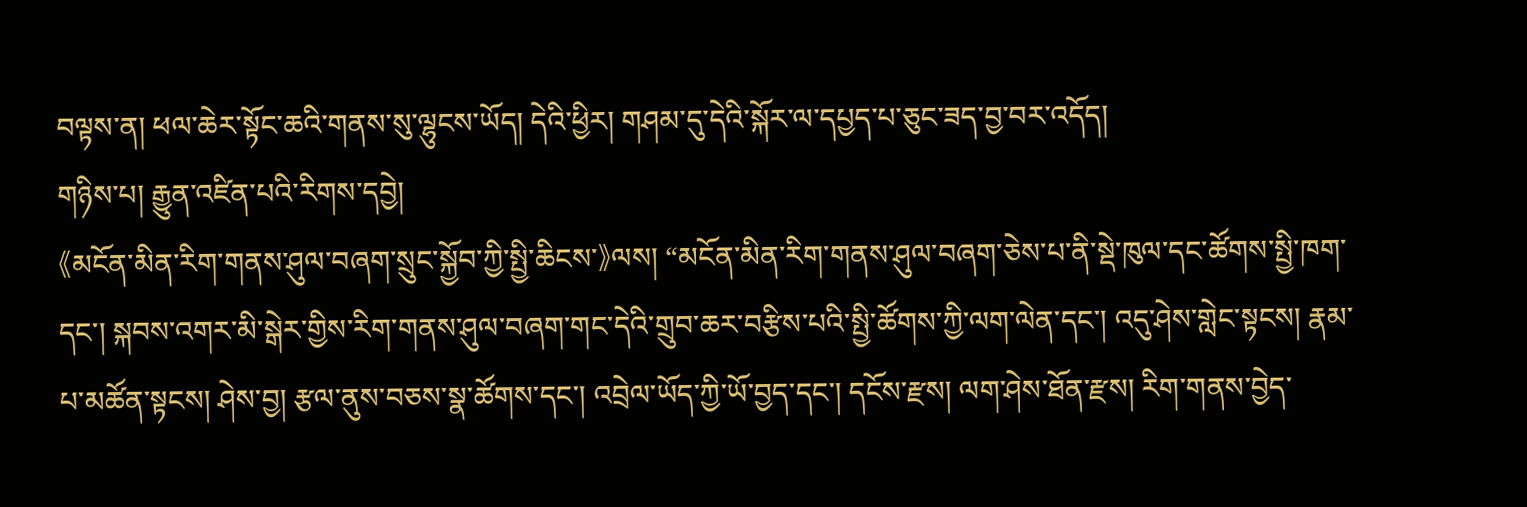བལྟས་ན། ཕལ་ཆེར་སྟོང་ཆའི་གནས་སུ་ལྷུངས་ཡོད། དེའི་ཕྱིར། གཤམ་དུ་དེའི་སྐོར་ལ་དཔྱད་པ་ཅུང་ཟད་བྱ་བར་འདོད།
གཉིས་པ། རྒྱུན་འཛིན་པའི་རིགས་དབྱེ།
《མངོན་མིན་རིག་གནས་ཤུལ་བཞག་སྲུང་སྐྱོབ་ཀྱི་སྤྱི་ཆིངས་》ལས། “མངོན་མིན་རིག་གནས་ཤུལ་བཞག་ཅེས་པ་ནི་སྡེ་ཁུལ་དང་ཚོགས་སྤྱི་ཁག་དང་། སྐབས་འགར་མི་སྒེར་གྱིས་རིག་གནས་ཤུལ་བཞག་གང་དེའི་གྲུབ་ཆར་བརྩིས་པའི་སྤྱི་ཚོགས་ཀྱི་ལག་ལེན་དང་། འདུ་ཤེས་གླེང་སྟངས། རྣམ་པ་མཚོན་སྟངས། ཤེས་བྱ། རྩལ་ནུས་བཅས་སྣ་ཚོགས་དང་། འབྲེལ་ཡོད་ཀྱི་ཡོ་བྱད་དང་། དངོས་རྫས། ལག་ཤེས་ཐོན་རྫས། རིག་གནས་བྱེད་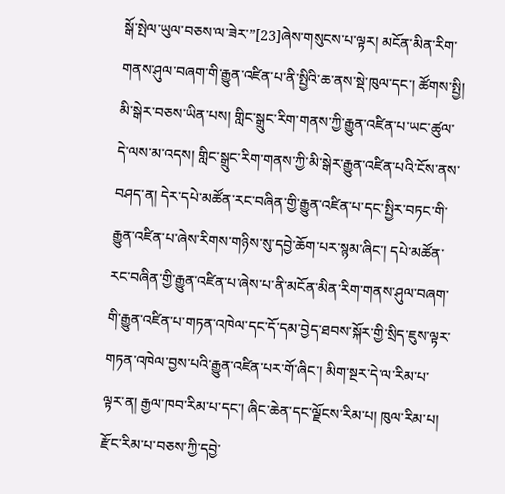སྒོ་སྤེལ་ཡུལ་བཅས་ལ་ཟེར་”[23]ཞེས་གསུངས་པ་ལྟར། མངོན་མིན་རིག་གནས་ཤུལ་བཞག་གི་རྒྱུན་འཛིན་པ་ནི་སྤྱིའི་ཆ་ནས་སྡེ་ཁུལ་དང་། ཚོགས་སྤྱི། མི་སྒེར་བཅས་ཡིན་པས། གླིང་སྒྲུང་རིག་གནས་ཀྱི་རྒྱུན་འཛིན་པ་ཡང་ཚུལ་དེ་ལས་མ་འདས། གླིང་སྒྲུང་རིག་གནས་ཀྱི་མི་སྒེར་རྒྱུན་འཛིན་པའི་ངོས་ནས་བཤད་ན། དེར་དཔེ་མཚོན་རང་བཞིན་གྱི་རྒྱུན་འཛིན་པ་དང་སྤྱིར་བཏང་གི་རྒྱུན་འཛིན་པ་ཞེས་རིགས་གཉིས་སུ་དབྱེ་ཆོག་པར་སྙམ་ཞིང་། དཔེ་མཚོན་རང་བཞིན་གྱི་རྒྱུན་འཛིན་པ་ཞེས་པ་ནི་མངོན་མིན་རིག་གནས་ཤུལ་བཞག་གི་རྒྱུན་འཛིན་པ་གཏན་འཁེལ་དང་དོ་དམ་བྱེད་ཐབས་སྐོར་གྱི་སྲིད་ཇུས་ལྟར་གཏན་འཁེལ་བྱས་པའི་རྒྱུན་འཛིན་པར་གོ་ཞིང་། མིག་སྔར་དེ་ལ་རིམ་པ་ལྟར་ན། རྒྱལ་ཁབ་རིམ་པ་དང་། ཞིང་ཆེན་དང་ལྗོངས་རིམ་པ། ཁུལ་རིམ་པ། རྫོང་རིམ་པ་བཅས་ཀྱི་དབྱེ་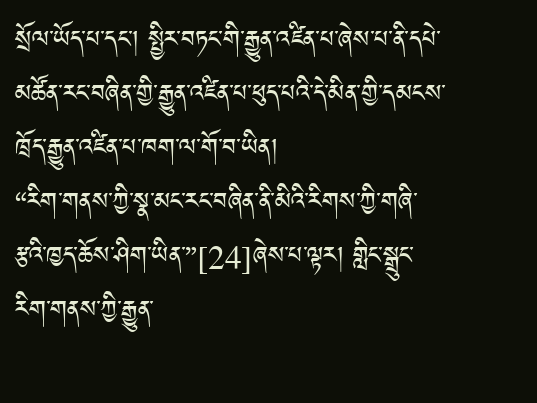སྲོལ་ཡོད་པ་དང་། སྤྱིར་བཏང་གི་རྒྱུན་འཛིན་པ་ཞེས་པ་ནི་དཔེ་མཚོན་རང་བཞིན་གྱི་རྒྱུན་འཛིན་པ་ཕུད་པའི་དེ་མིན་གྱི་དམངས་ཁྲོད་རྒྱུན་འཛིན་པ་ཁག་ལ་གོ་བ་ཡིན།
“རིག་གནས་ཀྱི་སྣ་མང་རང་བཞིན་ནི་མིའི་རིགས་ཀྱི་གཞི་རྩའི་ཁྱད་ཆོས་ཤིག་ཡིན་”[24]ཞེས་པ་ལྟར། གླིང་སྒྲུང་རིག་གནས་ཀྱི་རྒྱུན་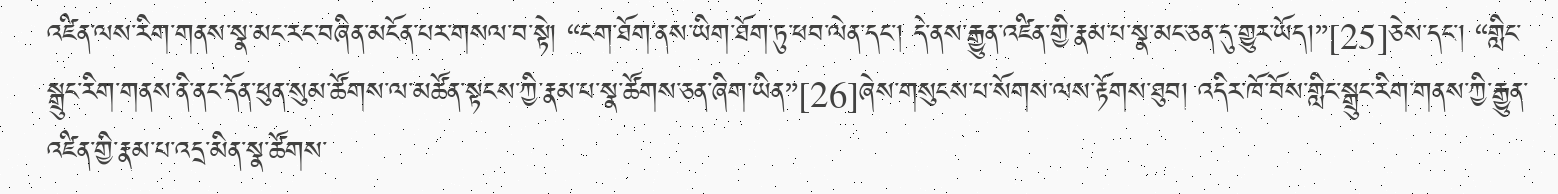འཛིན་ལས་རིག་གནས་སྣ་མང་རང་བཞིན་མངོན་པར་གསལ་བ་སྟེ། “ངག་ཐོག་ནས་ཡིག་ཐོག་ཏུ་ཕབ་ལེན་དང་། དེ་ནས་རྒྱུན་འཛིན་གྱི་རྣམ་པ་སྣ་མང་ཅན་དུ་གྱུར་ཡོད།”[25]ཅེས་དང་། “གླིང་སྒྲུང་རིག་གནས་ནི་ནང་དོན་ཕུན་སུམ་ཚོགས་ལ་མཚོན་སྟངས་ཀྱི་རྣམ་པ་སྣ་ཚོགས་ཅན་ཞིག་ཡིན”[26]ཞེས་གསུངས་པ་སོགས་ལས་རྟོགས་ཐུབ། འདིར་ཁོ་བོས་གླིང་སྒྲུང་རིག་གནས་ཀྱི་རྒྱུན་འཛིན་གྱི་རྣམ་པ་འདྲ་མིན་སྣ་ཚོགས་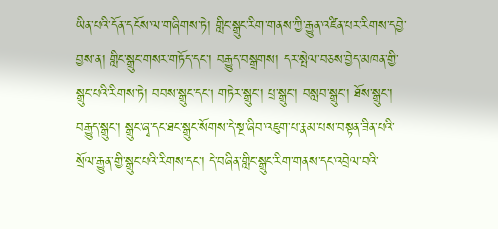ཡིན་པའི་དོན་དངོས་ལ་གཞིགས་ཏེ། གླིང་སྒྲུང་རིག་གནས་ཀྱི་རྒྱུན་འཛིན་པར་རིགས་དབྱེ་བྱས་ན། གླིང་སྒྲུང་གསར་གཏོད་དང་། བརྒྱུད་བསྒྲགས། དར་སྤེལ་བཅས་བྱེད་མཁན་གྱི་སྒྲུང་པའི་རིགས་ཏེ། བབས་སྒྲུང་དང། གཏེར་སྒྲུང་། པྲ་སྒྲུང་། བསླབ་སྒྲུང་། ཐོས་སྒྲུང་། བརྒྱུད་སྒྲུང་། སྒྲུང་ཞྭ་དང་ཐང་སྒྲུང་སོགས་དེ་སྔ་ཞིབ་འཇུག་པ་རྣམ་པས་བསྟན་ཟིན་པའི་སྲོལ་རྒྱུན་གྱི་སྒྲུང་པའི་རིགས་དང་། དེ་བཞིན་གླིང་སྒྲུང་རིག་གནས་དང་འབྲེལ་བའི་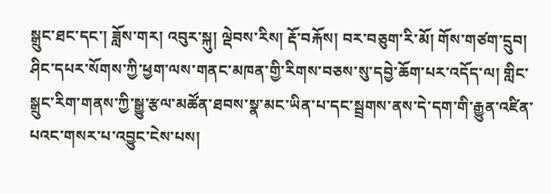སྒྲུང་ཐང་དང་། ཟློས་གར། འབུར་སྐུ། ལྡེབས་རིས། རྡོ་བརྐོས། བར་བཅུག་རི་མོ། གོས་གཙག་དྲུབ། ཤིང་དཔར་སོགས་ཀྱི་ཕྱག་ལས་གནང་མཁན་གྱི་རིགས་བཅས་སུ་དབྱེ་ཆོག་པར་འདོད་ལ། གླིང་སྒྲུང་རིག་གནས་ཀྱི་སྒྱུ་རྩལ་མཚོན་ཐབས་སྣ་མང་ཡིན་པ་དང་སྦྲགས་ནས་དེ་དག་གི་རྒྱུན་འཛིན་པའང་གསར་པ་འབྱུང་ངེས་པས།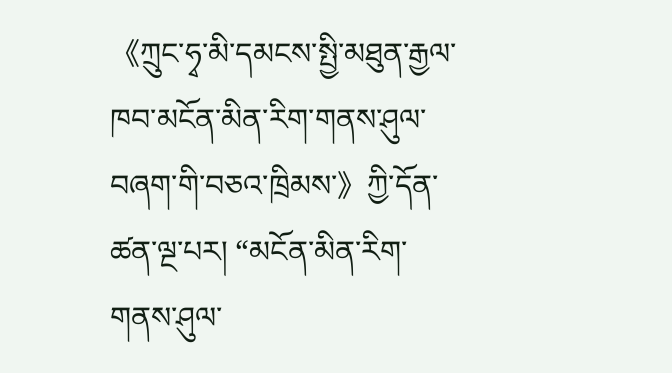《ཀྲུང་ཧྭ་མི་དམངས་སྤྱི་མཐུན་རྒྱལ་ཁབ་མངོན་མིན་རིག་གནས་ཤུལ་བཞག་གི་བཅའ་ཁྲིམས་》ཀྱི་དོན་ཚན་ལྔ་པར། “མངོན་མིན་རིག་གནས་ཤུལ་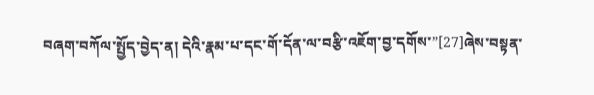བཞག་བཀོལ་སྤྱོད་བྱེད་ན། དེའི་རྣམ་པ་དང་གོ་དོན་ལ་བརྩི་འཇོག་བྱ་དགོས་”[27]ཞེས་བསྟན་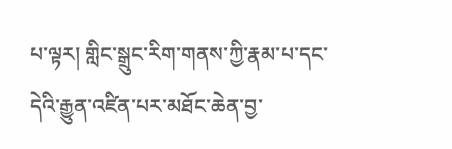པ་ལྟར། གླིང་སྒྲུང་རིག་གནས་ཀྱི་རྣམ་པ་དང་དེའི་རྒྱུན་འཛིན་པར་མཐོང་ཆེན་བྱ་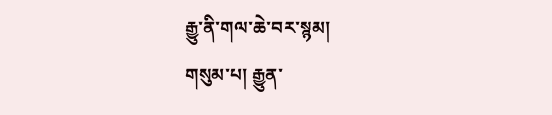རྒྱུ་ནི་གལ་ཆེ་བར་སྙམ།
གསུམ་པ། རྒྱུན་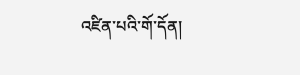འཛིན་པའི་གོ་དོན།